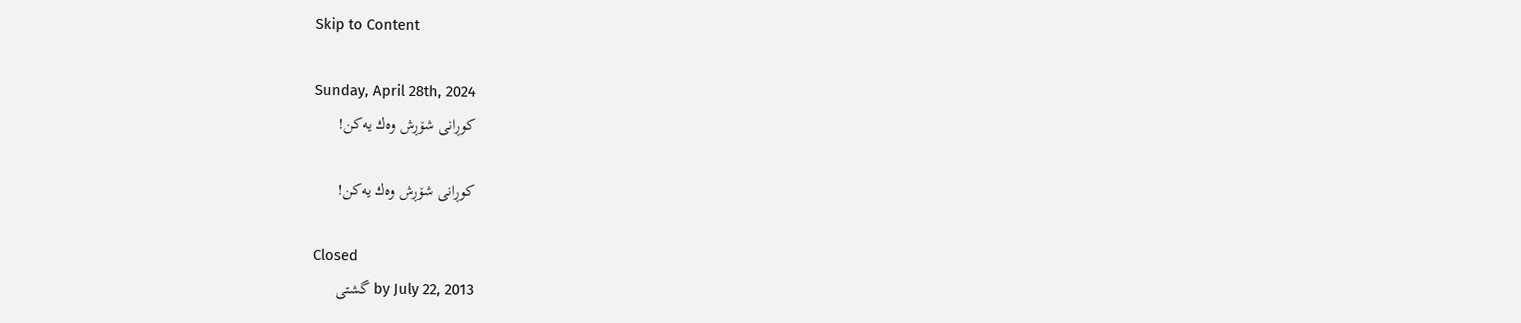Skip to Content

Sunday, April 28th, 2024
كوڕانی شۆڕش وه‌ك یه‌كن!

كوڕانی شۆڕش وه‌ك یه‌كن!

Closed
by July 22, 2013 گشتی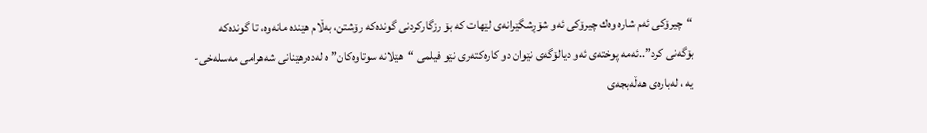“چیرۆكی ئه‌م شاره‌ وه‌ك چیرۆكی ئه‌و شۆڕشگێرانه‌ی لێهات كه‌ بۆ رزگاركردنی گونده‌كه‌ رۆشتن، به‌ڵام هێنده‌ مانه‌وه‌، تا گونده‌كه‌ بۆگه‌نی كرد”..ئه‌مه‌ پوخته‌ی ئه‌و دیالۆگه‌ی نێوان دو كاره‌كته‌ری نێو فیلمی “هێلانه‌ سوتاوه‌كان”ه‌ له‌ده‌رهێنانی شه‌هرامی مه‌سله‌خی-یه‌ ، له‌باره‌ی هه‌ڵه‌بجه‌ی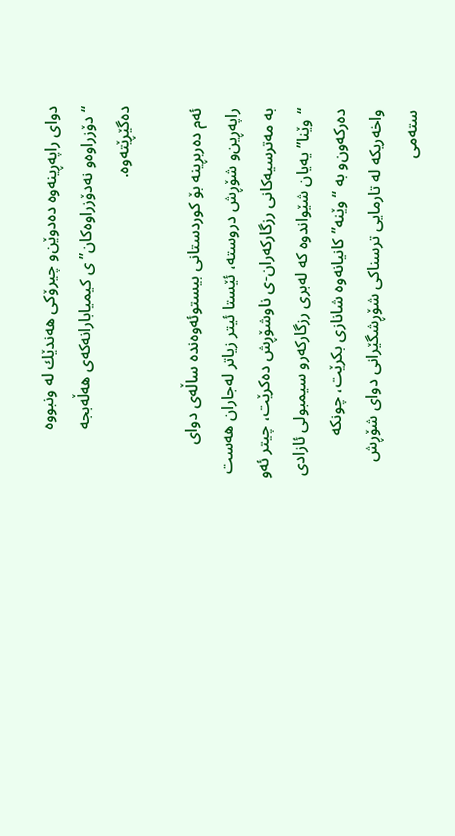دوای راپه‌ڕینه‌وه‌ ده‌دوێن‌و چیرۆكی هه‌ندێك له‌ ونبووه‌ “دۆزراوه‌‌و نه‌دۆزراوه‌كان”ی كیمیابارانه‌كه‌ی هه‌ڵه‌بجه‌ ده‌گێڕێته‌وه‌.

ئه‌م ده‌ربڕینه‌ بۆ كوردستانی بیستوئه‌وه‌نده‌ ساڵه‌ی دوای راپه‌ڕین‌و شۆڕش دروسته‌، ئێستا ئیتر زیاتر له‌جاران هه‌ست به‌ مه‌ترسیه‌كانی رزگاركه‌ران-ی ناوشۆڕش ده‌كرێت، چیتر ئه‌و “وێنا”یه‌یان شێواندوه‌ كه‌ له‌بری رزگاركه‌ر‌و سیمبولی ئازادی ده‌ركه‌ون‌و به‌ “وێنه‌”كانیانه‌وه‌ شانازی بكرێت، چونكه‌ واخه‌ریكه‌ له‌ تارمایی ترسناكی شۆڕشگێرانی دوای شۆڕش سته‌می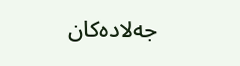جه‌لاده‌كان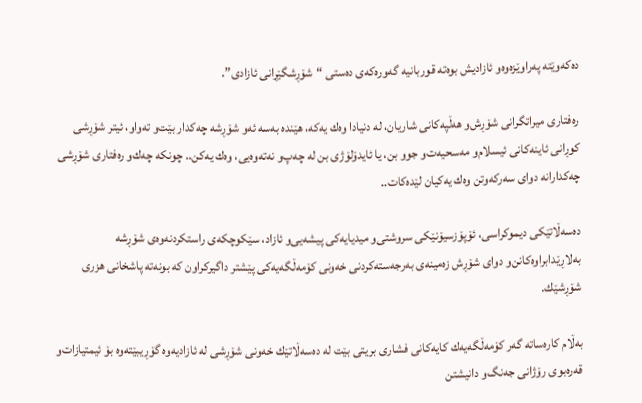ده‌كه‌وێته‌ په‌راوێزه‌وه‌‌و ئازادیش بوه‌ته‌ قوربانیه‌ گه‌وره‌كه‌ی ده‌ستی “شۆڕشگێڕانی ئازادی”.

ره‌فتاری میراتگرانی شۆڕش‌و هه‌ڵپه‌كانی شاریان، له‌ دنیادا وه‌ك یه‌كه‌، هێنده‌ به‌سه‌ ئه‌و شۆڕشه‌ چه‌كدار بێت‌و ته‌واو، ئیتر شۆڕشی كوڕانی ئاینه‌كانی ئیسلام‌و مه‌سحیه‌ت‌و جوو بن، یا ئایدۆلۆژی بن له‌ چه‌پ‌و نه‌ته‌وه‌یی، وه‌ك یه‌كن.. چونكه‌ چه‌ك‌و ره‌فتاری شۆڕشی چه‌كدارانه‌ دوای سه‌ركه‌وتن وه‌ك یه‌كیان لێده‌كات..

ده‌سه‌ڵاتێكی دیموكراسی، ئۆپۆزسیۆنێكی سروشتی‌و میدیایه‌كی پیشه‌یی‌و ئازاد، سێكوچكه‌ی راستكردنه‌وه‌ی شۆڕشه‌ به‌لاڕێدابراوه‌كانن‌و دوای شۆڕش زه‌مینه‌ی به‌رجه‌سته‌كردنی خه‌ونی كۆمه‌ڵگه‌یه‌كی پێشتر داگیركراون كه‌ بونه‌ته‌ پاشخانی هزری شۆڕشێك.

به‌ڵام كاره‌ساته‌ گه‌ر كۆمه‌ڵگه‌یه‌ك كایه‌كانی فشاری بریتی بێت له‌ ده‌سه‌ڵاتێك خه‌ونی شۆڕشی له‌ ئازادیه‌وه‌ گۆڕیبێته‌وه‌ بۆ ئیمتیازات‌و قه‌ره‌بوی رۆژانی جه‌نگ‌و دانیشتن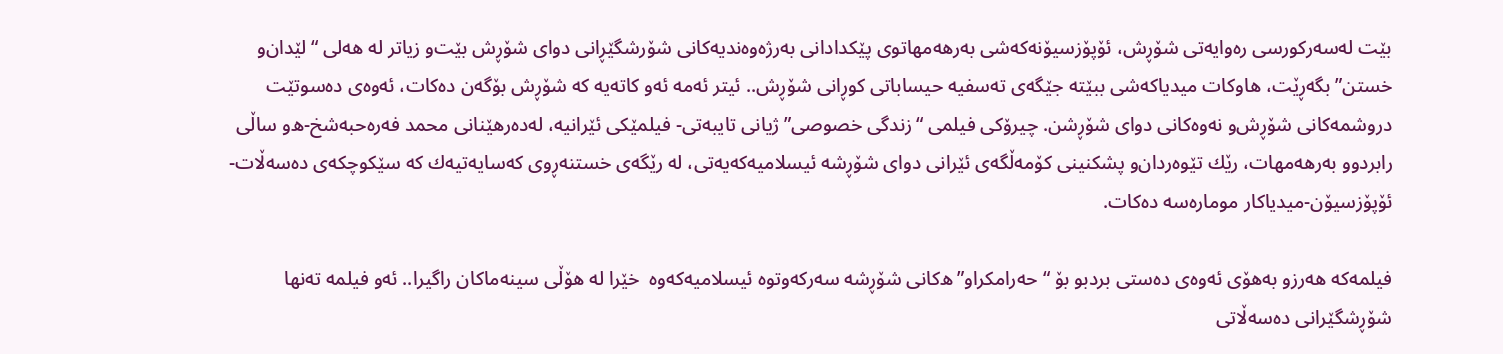بێت له‌سه‌ركورسی ره‌وایه‌تی شۆڕش، ئۆپۆزسیۆنه‌كه‌شی به‌رهه‌مهاتوی پێكدادانی به‌رژه‌وه‌ندیه‌كانی شۆرشگێڕانی دوای شۆڕش بێت‌و زیاتر له‌ هه‌لی “لێدان‌و خستن” بگه‌ڕێت، هاوكات میدیاكه‌شی ببێته‌ جێگه‌ی ته‌سفیه‌ حیساباتی كوڕانی شۆڕش.. ئیتر ئه‌مه‌ ئه‌و كاته‌یه‌ كه‌ شۆڕش بۆگه‌ن ده‌كات، ئه‌وه‌ی ده‌سوتێت دروشمه‌كانی شۆڕش‌و نه‌وه‌كانی دوای شۆڕشن. چیرۆكی فیلمی “زندگی خصوصی” ژیانی تایبه‌تی- فیلمێكی ئێرانیه‌، له‌ده‌رهێنانی محمد فه‌ره‌حبه‌شخ-ه‌و ساڵی رابردوو به‌رهه‌مهات، رێك تێوه‌ردان‌و پشكنینی كۆمه‌ڵگه‌ی ئێرانی دوای شۆڕشه‌ ئیسلامیه‌كه‌یه‌تی، له‌ رێگه‌ی خستنه‌ڕوی كه‌سایه‌تیه‌ك كه‌ سێكوچكه‌ی ده‌سه‌ڵات-ئۆپۆزسیۆن-میدیاكار موماره‌سه‌ ده‌كات.

فیلمه‌كه‌ هه‌رزو به‌هۆی ئه‌وه‌ی ده‌ستی بردبو بۆ “حه‌رامكراو”ه‌كانی شۆڕشه‌ سه‌ركه‌وتوه‌ ئیسلامیه‌كه‌وه‌  خێرا له‌ هۆڵی سینه‌ماكان راگیرا.. ئه‌و فیلمه‌ ته‌نها شۆڕشگێرانی ده‌سه‌ڵاتی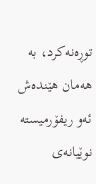توڕه‌نه‌كرد، به‌ هه‌مان هێنده‌ش ئه‌و ریفۆرمیسته‌ نوێیانه‌ی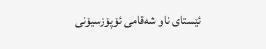ئێستای ناو شه‌قامی ئۆپۆزسیۆنی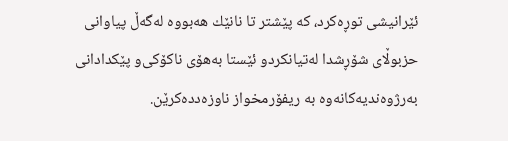ئێرانیشی توڕه‌كرد، كه‌ پێشتر تا نانێك هه‌بووه‌ له‌گه‌ڵ پیاوانی حزبوڵای شۆڕشدا له‌تیانكردو ئێستا به‌هۆی ناكۆكی‌و پێكدادانی به‌رژوه‌ندیه‌كانه‌وه‌ به‌ ریفۆرمخواز ناوزه‌دده‌كرێن.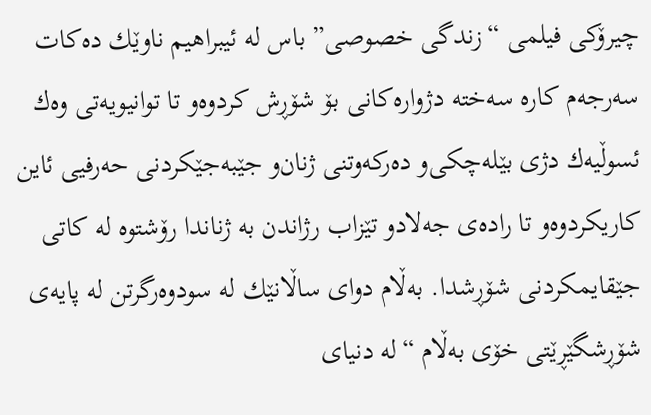چیرۆكی فیلمی “زندگی خصوصی” باس له‌ ئیبراهیم ناوێك ده‌كات سه‌رجه‌م كاره‌ سه‌خته‌ دژواره‌كانی بۆ شۆڕش كردوه‌‌و تا توانیویه‌تی وه‌ك ئسوڵیه‌ك دژی بێله‌چكی‌و ده‌ركه‌وتنی ژنان‌و جێبه‌جێكردنی حه‌رفیی ئاین كاریكردوه‌‌و تا راده‌ی جه‌لاد‌و تێزاب رژاندن به‌ ژناندا رۆشتوه‌ له‌ كاتی جێقایمكردنی شۆڕشدا. به‌ڵام دوای ساڵانێك له‌ سودوه‌رگرتن له‌ پایه‌ی شۆڕشگێڕێتی خۆی به‌ڵام “له‌ دنیای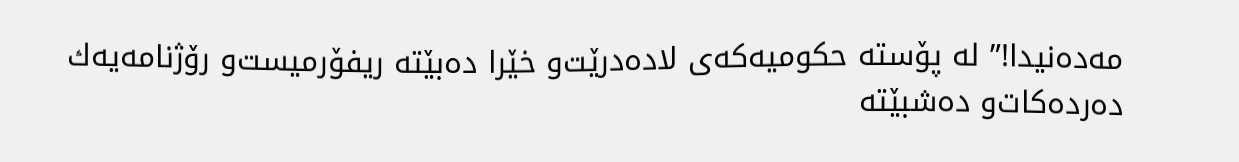مه‌ده‌نیدا!” له‌ پۆسته‌ حكومیه‌كه‌ی لاده‌درێت‌و خێرا ده‌بێته‌ ریفۆرمیست‌و رۆژنامه‌یه‌ك ده‌رده‌كات‌و ده‌شبێته‌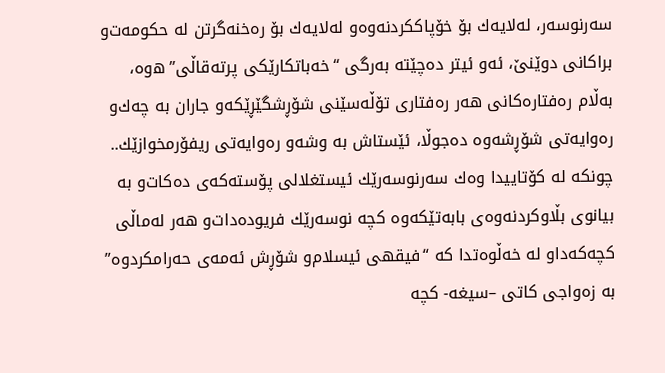سه‌رنوسه‌ر، له‌لایه‌ك بۆ خۆپاككردنه‌وه‌‌و له‌لایه‌ك بۆ ره‌خنه‌گرتن له‌ حكومه‌ت‌و براكانی دوێنێ، ئه‌و ئیتر ده‌چێته‌ به‌رگی “خه‌باتكارێكی پرته‌قاڵی”ه‌وه‌، به‌ڵام ره‌فتاره‌كانی هه‌ر ره‌فتاری تۆڵه‌سێنی شۆڕشگێڕێكه‌‌و جاران به‌ چه‌ك‌و ره‌وایه‌تی شۆڕشه‌وه‌ ده‌جوڵا، ئێستاش به‌ وشه‌‌و ره‌وایه‌تی ریفۆرمخوازێك.. چونكه‌ له‌ كۆتاییدا وه‌ك سه‌رنوسه‌رێك ئیستغلالی پۆسته‌كه‌ی ده‌كات‌و به‌ بیانوی بڵاوكردنه‌وه‌ی بابه‌تێكه‌وه‌ كچه‌ نوسه‌رێك فریوده‌دات‌و هه‌ر له‌ماڵی كچه‌كه‌دا‌و له‌ خه‌ڵوه‌تدا كه‌ “فیقهی ئیسلام‌و شۆڕش ئه‌مه‌ی حه‌رامكردوه‌” به‌ زه‌واجی كاتی –سیغه‌- كچه‌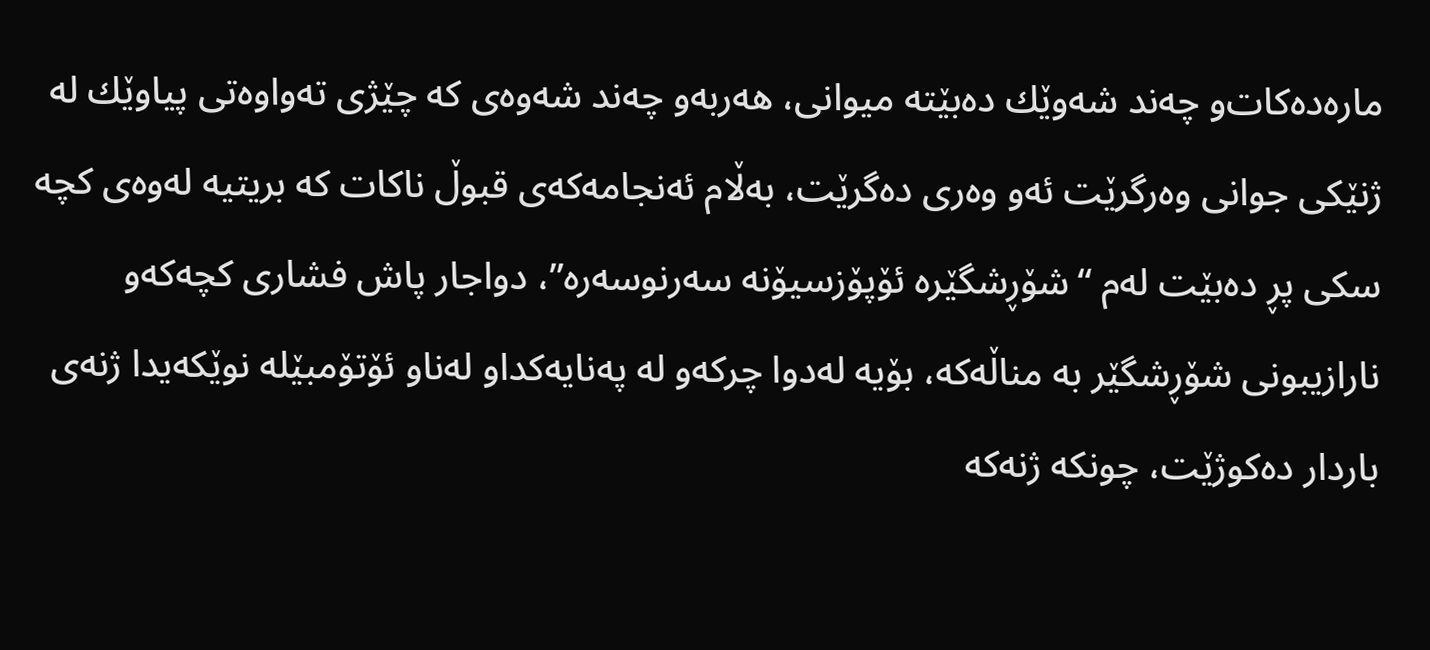ماره‌ده‌كات‌و چه‌ند شه‌وێك ده‌بێته‌ میوانی، هه‌ربه‌و چه‌ند شه‌وه‌ی كه‌ چێژی ته‌واوه‌تی پیاوێك له‌ ژنێكی جوانی وه‌رگرێت ئه‌و وه‌ری ده‌گرێت، به‌ڵام ئه‌نجامه‌كه‌ی قبوڵ ناكات كه‌ بریتیه‌ له‌وه‌ی كچه‌ سكی پڕ ده‌بێت له‌م “شۆڕشگێره‌ ئۆپۆزسیۆنه‌ سه‌رنوسه‌ره‌”، دواجار پاش فشاری كچه‌كه‌‌و نارازیبونی شۆڕشگێر به‌ مناڵه‌كه‌، بۆیه‌ له‌دوا چركه‌‌و له‌ په‌نایه‌كدا‌و له‌ناو ئۆتۆمبێله‌ نوێكه‌یدا ژنه‌ی باردار ده‌كوژێت، چونكه‌ ژنه‌كه‌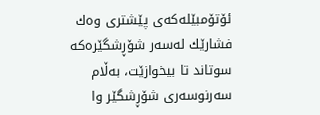ئۆتۆمبێله‌كه‌ی پێشتری وه‌ك فشارێك له‌سه‌ر شۆڕشگێره‌كه‌ سوتاند تا بیخوازێت، به‌ڵام سه‌رنوسه‌ری شۆڕشگێر وا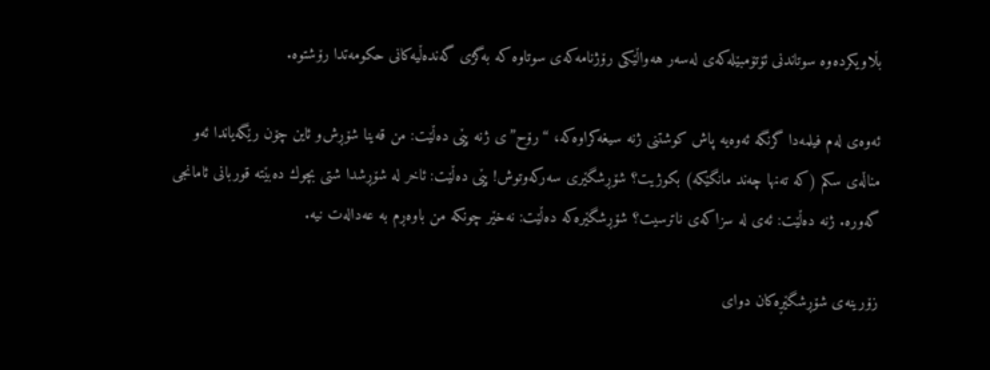بڵاویكرده‌وه‌ سوتاندنی ئۆتۆمبێله‌كه‌ی له‌سه‌ر هه‌واڵێكی رۆژنامه‌كه‌ی سوتاوه‌ كه‌ به‌گژی گه‌نده‌ڵیه‌كانی حكومه‌تدا رۆشتوه‌.

ئه‌وه‌ی له‌م فیلمه‌دا گرنگه‌ ئه‌وه‌یه‌ پاش كوشتنی ژنه‌ سیغه‌كراوه‌كه‌، “رۆح”ی ژنه‌ پێی ده‌ڵێت: من قه‌ینا شۆڕش‌و ئاین چۆن رێگه‌یاندا ئه‌و مناڵه‌ی سكم (كه‌ ته‌نها چه‌ند مانگێكه‌) بكوژیت؟ شۆڕشگێری سه‌ركه‌وتوش! پێی ده‌ڵێت: ئاخر له‌ شۆڕشدا شتی بچوك ده‌بێته‌ قوربانی ئامانجی گه‌وره‌. ژنه‌ ده‌ڵێت: ئه‌ی له‌ سزاكه‌ی ناترسیت؟ شۆڕشگێره‌كه‌ ده‌ڵێت: نه‌خێر چونكه‌ من باوه‌ڕم به‌ عه‌داله‌ت نیه‌.

زۆرینه‌ی شۆڕشگێڕه‌كان دوای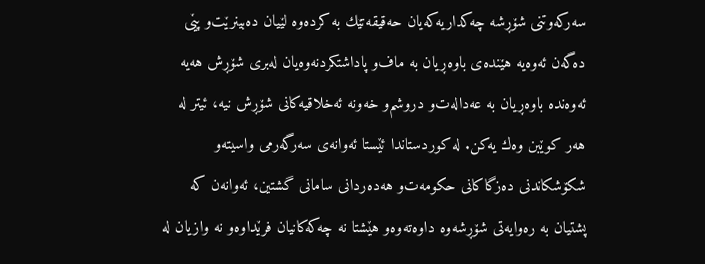سه‌ركه‌وتنی شۆڕشه‌ چه‌كداریه‌كه‌یان حه‌قیقه‌تێك به‌ كرده‌وه‌ لێیان ده‌بینرێت‌و پێی ده‌گه‌ن ئه‌وه‌یه‌ هێنده‌ی باوه‌ڕیان به‌ ماف‌و پاداشتكردنه‌وه‌یان له‌بری شۆڕش هه‌یه‌ ئه‌وه‌نده‌ باوه‌ڕیان به‌ عه‌داله‌ت‌و دروشم‌و خه‌ونه‌ ئه‌خلاقیه‌كانی شۆڕش نیه‌، ئیتر له‌ هه‌ر كوێبن وه‌ك یه‌كن. له‌ كوردستاندا ئێستا ئه‌وانه‌ی سه‌رگه‌رمی واسیته‌‌و شكۆشكاندنی ده‌زگاكانی حكومه‌ت‌و هه‌ده‌ردانی سامانی گشتین، ئه‌وانه‌ن كه‌ پشتیان به‌ ره‌وایه‌تی شۆڕشه‌وه‌ داوه‌ته‌وه‌‌و هێشتا نه‌ چه‌كه‌كانیان فرێداوه‌‌و نه‌ وازیان له‌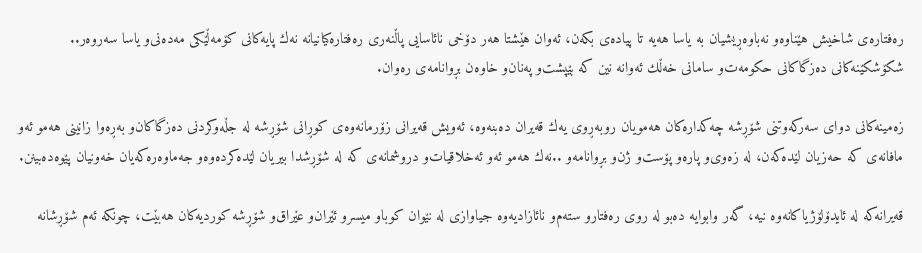ره‌فتاره‌ی شاخیش هێناوه‌‌و نه‌باوه‌ڕیشیان به‌ یاسا هه‌یه‌ تا پیاده‌ی بكه‌ن، ئه‌وان هێشتا هه‌ر دۆخی نائاسایی پاڵنه‌ری ره‌فتاره‌كیانیانه‌ نه‌ك پایه‌كانی كۆمه‌ڵێكی مه‌ده‌نی‌و یاسا سه‌روه‌ر.. شكۆشكێنه‌كانی ده‌زگاكانی حكومه‌ت‌و سامانی خه‌ڵك ئه‌وانه‌ نین كه‌ بێپشت‌و په‌نان‌و خاوه‌ن بڕوانامه‌ی ره‌وان.

زه‌مینه‌كانی دوای سه‌ركه‌وتنی شۆڕشه‌ چه‌كداره‌كان هه‌مویان روبه‌ڕوی یه‌ك قه‌یران ده‌بنه‌وه‌، ئه‌ویش قه‌یرانی زۆرمانه‌وه‌ی كوڕانی شۆڕشه‌ له‌ جڵه‌وكردنی ده‌زگاكان‌و به‌ڕه‌وا زانینی هه‌مو ئه‌و مافانه‌ی كه‌ حه‌زیان لێده‌كه‌ن، له‌ زه‌وی‌و پاره‌‌و پۆست‌و ژن‌و بڕوانامه‌‌و ..نه‌ك هه‌مو ئه‌و ئه‌خلاقیات‌و دروشمانه‌ی كه‌ له‌ شۆڕشدا بیریان لێده‌كرده‌وه‌‌و جه‌ماوه‌ره‌كه‌یان خه‌ونیان پێوه‌ده‌بینن.

قه‌یرانه‌كه‌ له‌ ئایدۆلۆژیاكانه‌وه‌ نیه‌، گه‌ر وابوایه‌ ده‌بو له‌ روی ره‌فتار‌و سته‌م‌و نائازادیه‌وه‌ جیاوازی له‌ نێوان كوبا‌و میسر‌و ئێران‌و عێراق‌و شۆڕشه‌ كوردیه‌كان هه‌بێت، چونكه‌ ئه‌م شۆڕشانه‌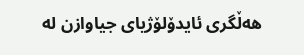هه‌ڵگری ئایدۆلۆژیای جیاوازن له‌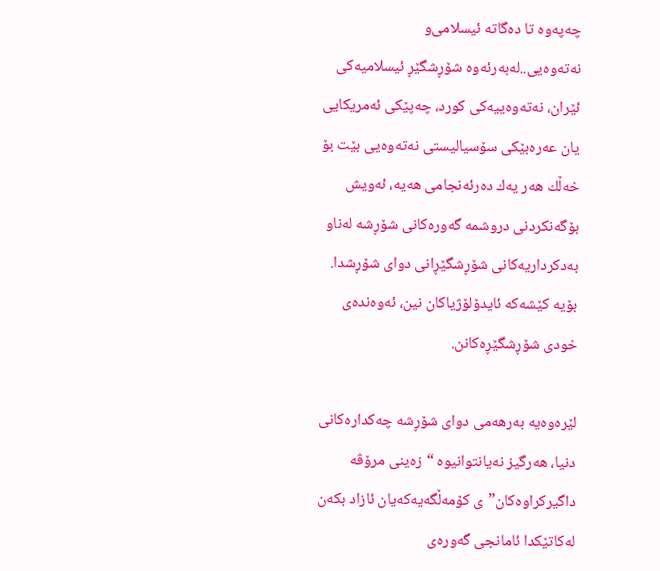چه‌په‌وه‌ تا ده‌گاته‌ ئیسلامی‌و نه‌ته‌وه‌یی..له‌به‌رئه‌وه‌ شۆڕشگێڕ ئیسلامیه‌كی ئێران، نه‌ته‌وه‌ییه‌كی كورد، چه‌پێكی ئه‌مریكایی یان عه‌ره‌بێكی سۆسیالیستی نه‌ته‌وه‌یی بێت بۆ خه‌ڵك هه‌ر یه‌ك ده‌رئه‌نجامی هه‌یه‌، ئه‌ویش بۆگه‌نكردنی دروشمه‌ گه‌وره‌كانی شۆڕشه‌ له‌ناو به‌دكرداریه‌كانی شۆڕشگێڕانی دوای شۆڕشدا. بۆیه‌ كێشه‌كه‌ ئایدۆلۆژیاكان نین، ئه‌وه‌نده‌ی خودی شۆڕشگێڕه‌كانن.

لێره‌وه‌یه‌ به‌رهه‌می دوای شۆڕشه‌ چه‌كداره‌كانی دنیا، هه‌رگیز نه‌یانتوانیوه‌ “زه‌ینی مرۆڤه‌ داگیركراوه‌كان”ی كۆمه‌ڵگه‌یه‌كه‌یان ئازاد بكه‌ن له‌كاتێكدا ئامانجی گه‌وره‌ی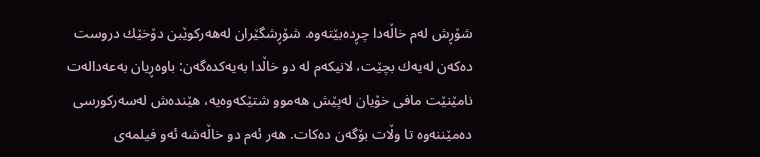شۆڕش له‌م خاڵه‌دا چڕده‌بێته‌وه‌. شۆڕشگێران له‌هه‌ركوێبن دۆخێك دروست ده‌كه‌ن له‌یه‌ك بچێت، لانیكه‌م له‌ دو خاڵدا به‌یه‌كده‌گه‌ن: باوه‌ڕیان به‌عه‌داله‌ت نامێنێت مافی خۆیان له‌پێش هه‌موو شتێكه‌وه‌یه‌، هێنده‌ش له‌سه‌ركورسی ده‌مێننه‌وه‌ تا وڵات بۆگه‌ن ده‌كات. هه‌ر ئه‌م دو خاڵه‌شه‌ ئه‌و فیلمه‌ی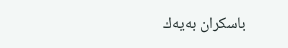باسكران به‌یه‌ك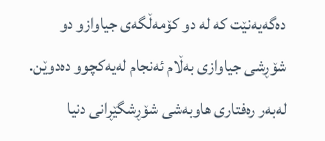ده‌گه‌یه‌نێت كه‌ له‌ دو كۆمه‌ڵگه‌ی جیاواز‌و دو شۆڕشی جیاوازی به‌ڵام ئه‌نجام له‌یه‌كچوو ده‌دوێن. له‌به‌ر ره‌فتاری هاوبه‌شی شۆڕشگێڕانی دنیا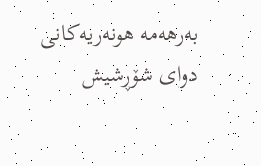به‌رهه‌مه‌ هونه‌ریه‌كانی دوای شۆڕشیش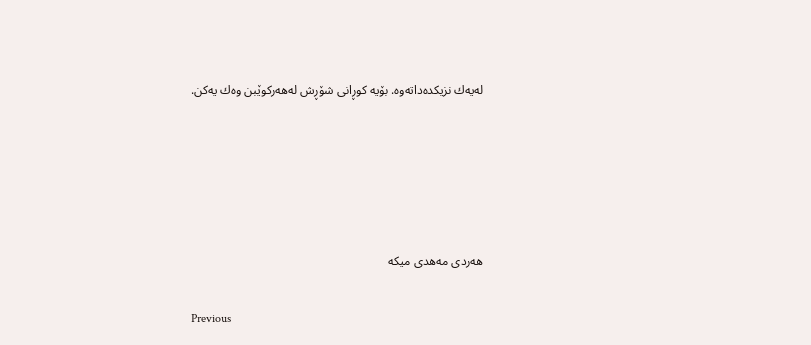له‌یه‌ك نزیكده‌داته‌وه‌. بۆیه‌ كوڕانی شۆڕش له‌هه‌ركوێبن وه‌ك یه‌كن.





هه‌ردی مه‌هدی میكه‌

Previous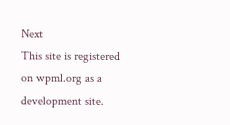Next
This site is registered on wpml.org as a development site.